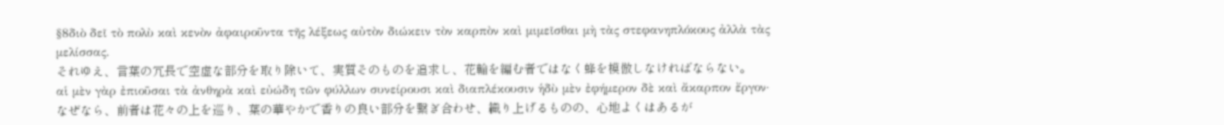§8διὸ δεῖ τὸ πολὺ καὶ κενὸν ἀφαιροῦντα τῆς λέξεως αὐτὸν διώκειν τὸν καρπὸν καὶ μιμεῖσθαι μὴ τὰς στεφανηπλόκους ἀλλὰ τὰς μελίσσας.
それゆえ、言葉の冗長で空虚な部分を取り除いて、実質そのものを追求し、花輪を編む者ではなく蜂を模倣しなければならない。
αἱ μὲν γὰρ ἐπιοῦσαι τὰ ἀνθηρὰ καὶ εὐώδη τῶν φύλλων συνείρουσι καὶ διαπλέκουσιν ἡδὺ μὲν ἐφήμερον δὲ καὶ ἄκαρπον ἔργον·
なぜなら、前者は花々の上を巡り、葉の華やかで香りの良い部分を繋ぎ合わせ、織り上げるものの、心地よくはあるが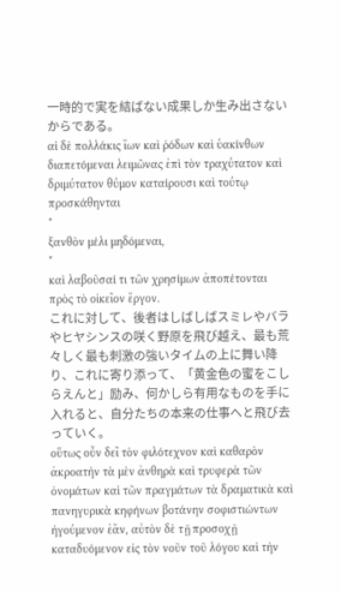一時的で実を結ばない成果しか生み出さないからである。
αἱ δὲ πολλάκις ἴων καὶ ῥόδων καὶ ὑακίνθων διαπετόμεναι λειμῶνας ἐπὶ τὸν τραχύτατον καὶ δριμύτατον θύμον καταίρουσι καὶ τούτῳ προσκάθηνται
"
ξανθὸν μέλι μηδόμεναι,
"
καὶ λαβοῦσαί τι τῶν χρησίμων ἀποπέτονται πρὸς τὸ οἰκεῖον ἔργον.
これに対して、後者はしばしばスミレやバラやヒヤシンスの咲く野原を飛び越え、最も荒々しく最も刺激の強いタイムの上に舞い降り、これに寄り添って、「黄金色の蜜をこしらえんと」励み、何かしら有用なものを手に入れると、自分たちの本来の仕事へと飛び去っていく。
οὕτως οὖν δεῖ τὸν φιλότεχνον καὶ καθαρὸν ἀκροατὴν τὰ μὲν ἀνθηρὰ καὶ τρυφερὰ τῶν ὀνομάτων καὶ τῶν πραγμάτων τὰ δραματικὰ καὶ πανηγυρικὰ κηφήνων βοτάνην σοφιστιώντων ἡγούμενον ἐᾶν, αὐτὸν δὲ τῇ προσοχῇ καταδυόμενον εἰς τὸν νοῦν τοῦ λόγου καὶ τὴν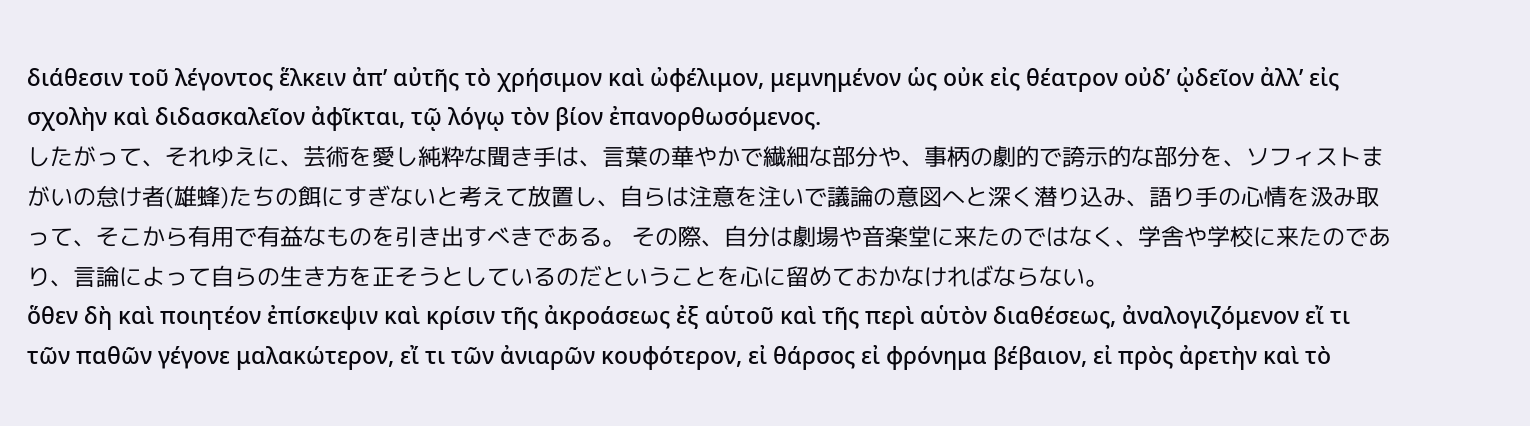διάθεσιν τοῦ λέγοντος ἕλκειν ἀπʼ αὐτῆς τὸ χρήσιμον καὶ ὠφέλιμον, μεμνημένον ὡς οὐκ εἰς θέατρον οὐδʼ ᾠδεῖον ἀλλʼ εἰς σχολὴν καὶ διδασκαλεῖον ἀφῖκται, τῷ λόγῳ τὸν βίον ἐπανορθωσόμενος.
したがって、それゆえに、芸術を愛し純粋な聞き手は、言葉の華やかで繊細な部分や、事柄の劇的で誇示的な部分を、ソフィストまがいの怠け者(雄蜂)たちの餌にすぎないと考えて放置し、自らは注意を注いで議論の意図へと深く潜り込み、語り手の心情を汲み取って、そこから有用で有益なものを引き出すべきである。 その際、自分は劇場や音楽堂に来たのではなく、学舎や学校に来たのであり、言論によって自らの生き方を正そうとしているのだということを心に留めておかなければならない。
ὅθεν δὴ καὶ ποιητέον ἐπίσκεψιν καὶ κρίσιν τῆς ἀκροάσεως ἐξ αὑτοῦ καὶ τῆς περὶ αὑτὸν διαθέσεως, ἀναλογιζόμενον εἴ τι τῶν παθῶν γέγονε μαλακώτερον, εἴ τι τῶν ἀνιαρῶν κουφότερον, εἰ θάρσος εἰ φρόνημα βέβαιον, εἰ πρὸς ἀρετὴν καὶ τὸ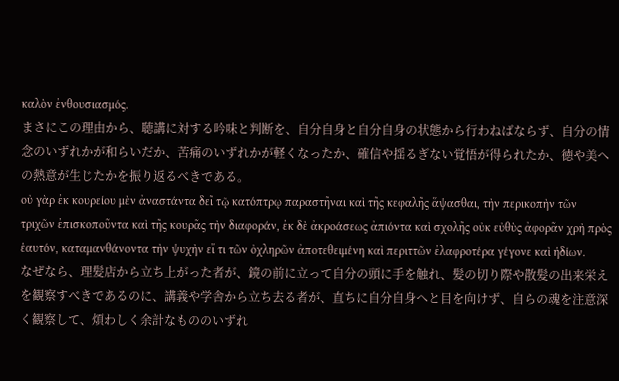καλὸν ἐνθουσιασμός.
まさにこの理由から、聴講に対する吟味と判断を、自分自身と自分自身の状態から行わねばならず、自分の情念のいずれかが和らいだか、苦痛のいずれかが軽くなったか、確信や揺るぎない覚悟が得られたか、徳や美への熱意が生じたかを振り返るべきである。
οὐ γὰρ ἐκ κουρείου μὲν ἀναστάντα δεῖ τῷ κατόπτρῳ παραστῆναι καὶ τῆς κεφαλῆς ἅψασθαι, τὴν περικοπὴν τῶν τριχῶν ἐπισκοποῦντα καὶ τῆς κουρᾶς τὴν διαφοράν, ἐκ δὲ ἀκροάσεως ἀπιόντα καὶ σχολῆς οὐκ εὐθὺς ἀφορᾶν χρὴ πρὸς ἑαυτόν, καταμανθάνοντα τὴν ψυχὴν εἴ τι τῶν ὀχληρῶν ἀποτεθειμένη καὶ περιττῶν ἐλαφροτέρα γέγονε καὶ ἡδίων.
なぜなら、理髪店から立ち上がった者が、鏡の前に立って自分の頭に手を触れ、髪の切り際や散髪の出来栄えを観察すべきであるのに、講義や学舎から立ち去る者が、直ちに自分自身へと目を向けず、自らの魂を注意深く観察して、煩わしく余計なもののいずれ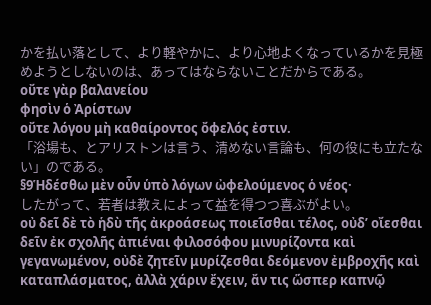かを払い落として、より軽やかに、より心地よくなっているかを見極めようとしないのは、あってはならないことだからである。
οὔτε γὰρ βαλανείου
φησὶν ὁ Ἀρίστων
οὔτε λόγου μὴ καθαίροντος ὄφελός ἐστιν.
「浴場も、とアリストンは言う、清めない言論も、何の役にも立たない」のである。
§9Ἡδέσθω μὲν οὖν ὑπὸ λόγων ὠφελούμενος ὁ νέος·
したがって、若者は教えによって益を得つつ喜ぶがよい。
οὐ δεῖ δὲ τὸ ἡδὺ τῆς ἀκροάσεως ποιεῖσθαι τέλος, οὐδʼ οἴεσθαι δεῖν ἐκ σχολῆς ἀπιέναι φιλοσόφου μινυρίζοντα καὶ γεγανωμένον, οὐδὲ ζητεῖν μυρίζεσθαι δεόμενον ἐμβροχῆς καὶ καταπλάσματος, ἀλλὰ χάριν ἔχειν, ἄν τις ὥσπερ καπνῷ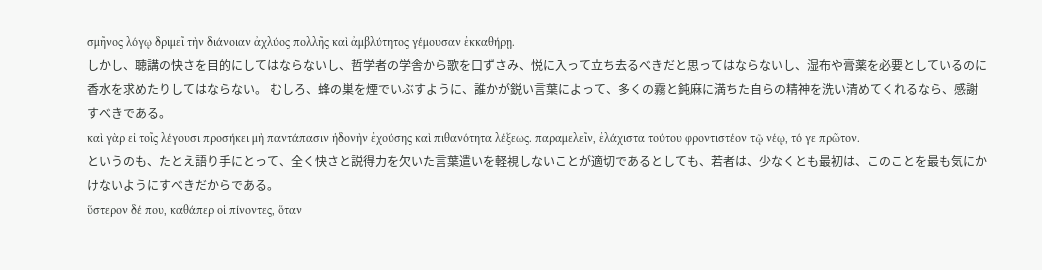σμῆνος λόγῳ δριμεῖ τὴν διάνοιαν ἀχλύος πολλῆς καὶ ἀμβλύτητος γέμουσαν ἐκκαθήρῃ.
しかし、聴講の快さを目的にしてはならないし、哲学者の学舎から歌を口ずさみ、悦に入って立ち去るべきだと思ってはならないし、湿布や膏薬を必要としているのに香水を求めたりしてはならない。 むしろ、蜂の巣を煙でいぶすように、誰かが鋭い言葉によって、多くの霧と鈍麻に満ちた自らの精神を洗い清めてくれるなら、感謝すべきである。
καὶ γὰρ εἰ τοῖς λέγουσι προσήκει μὴ παντάπασιν ἡδονὴν ἐχούσης καὶ πιθανότητα λέξεως. παραμελεῖν, ἐλάχιστα τούτου φροντιστέον τῷ νέῳ, τό γε πρῶτον.
というのも、たとえ語り手にとって、全く快さと説得力を欠いた言葉遣いを軽視しないことが適切であるとしても、若者は、少なくとも最初は、このことを最も気にかけないようにすべきだからである。
ὕστερον δέ που, καθάπερ οἱ πίνοντες, ὅταν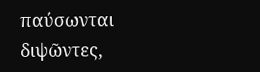παύσωνται διψῶντες,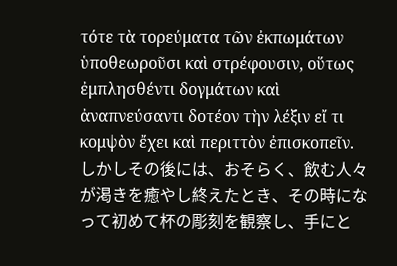τότε τὰ τορεύματα τῶν ἐκπωμάτων ὑποθεωροῦσι καὶ στρέφουσιν, οὕτως ἐμπλησθέντι δογμάτων καὶ ἀναπνεύσαντι δοτέον τὴν λέξιν εἴ τι κομψὸν ἔχει καὶ περιττὸν ἐπισκοπεῖν.
しかしその後には、おそらく、飲む人々が渇きを癒やし終えたとき、その時になって初めて杯の彫刻を観察し、手にと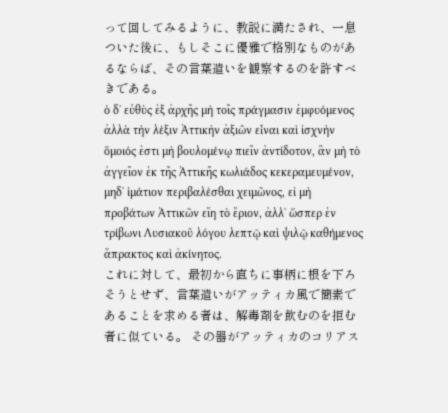って回してみるように、教説に満たされ、一息ついた後に、もしそこに優雅で格別なものがあるならば、その言葉遣いを観察するのを許すべきである。
ὁ δʼ εὐθὺς ἐξ ἀρχῆς μὴ τοῖς πράγμασιν ἐμφυόμενος ἀλλὰ τὴν λέξιν Ἀττικὴν ἀξιῶν εἶναι καὶ ἰσχνὴν ὅμοιός ἐστι μὴ βουλομένῳ πιεῖν ἀντίδοτον, ἂν μὴ τὸ ἀγγεῖον ἐκ τῆς Ἀττικῆς κωλιάδος κεκεραμευμένον, μηδʼ ἱμάτιον περιβαλέσθαι χειμῶνος, εἰ μὴ προβάτων Ἀττικῶν εἴη τὸ ἔριον, ἀλλʼ ὥσπερ ἐν τρίβωνι Λυσιακοῦ λόγου λεπτῷ καὶ ψιλῷ καθήμενος ἄπρακτος καὶ ἀκίνητος.
これに対して、最初から直ちに事柄に根を下ろそうとせず、言葉遣いがアッティカ風で簡素であることを求める者は、解毒剤を飲むのを拒む者に似ている。 その器がアッティカのコリアス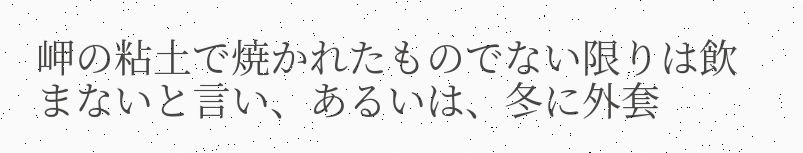岬の粘土で焼かれたものでない限りは飲まないと言い、あるいは、冬に外套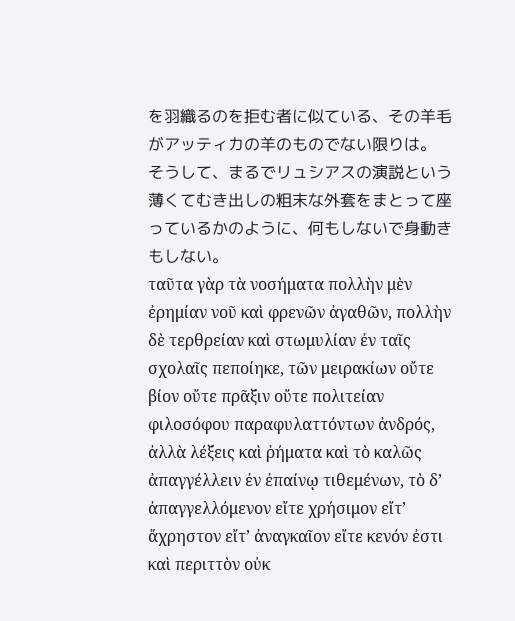を羽織るのを拒む者に似ている、その羊毛がアッティカの羊のものでない限りは。 そうして、まるでリュシアスの演説という薄くてむき出しの粗末な外套をまとって座っているかのように、何もしないで身動きもしない。
ταῦτα γὰρ τὰ νοσήματα πολλὴν μὲν ἐρημίαν νοῦ καὶ φρενῶν ἀγαθῶν, πολλὴν δὲ τερθρείαν καὶ στωμυλίαν ἐν ταῖς σχολαῖς πεποίηκε, τῶν μειρακίων οὔτε βίον οὔτε πρᾶξιν οὔτε πολιτείαν φιλοσόφου παραφυλαττόντων ἀνδρός, ἀλλὰ λέξεις καὶ ῥήματα καὶ τὸ καλῶς ἀπαγγέλλειν ἐν ἐπαίνῳ τιθεμένων, τὸ δʼ ἀπαγγελλόμενον εἴτε χρήσιμον εἴτʼ ἄχρηστον εἴτʼ ἀναγκαῖον εἴτε κενόν ἐστι καὶ περιττὸν οὐκ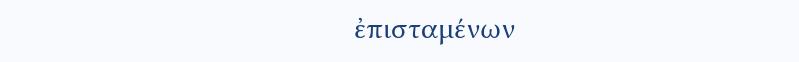ἐπισταμένων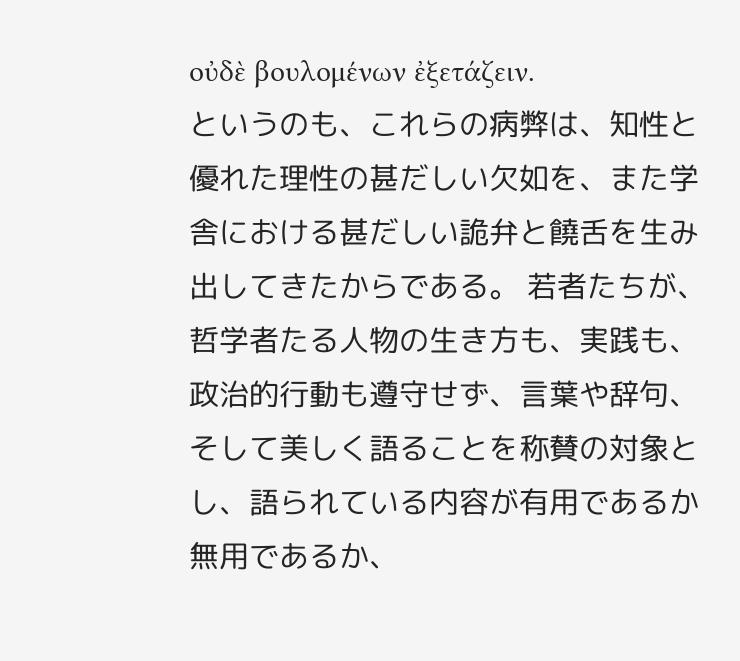οὐδὲ βουλομένων ἐξετάζειν.
というのも、これらの病弊は、知性と優れた理性の甚だしい欠如を、また学舎における甚だしい詭弁と饒舌を生み出してきたからである。 若者たちが、哲学者たる人物の生き方も、実践も、政治的行動も遵守せず、言葉や辞句、そして美しく語ることを称賛の対象とし、語られている内容が有用であるか無用であるか、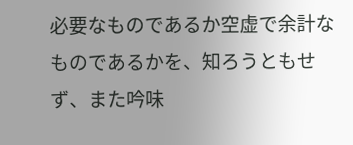必要なものであるか空虚で余計なものであるかを、知ろうともせず、また吟味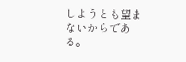しようとも望まないからである。